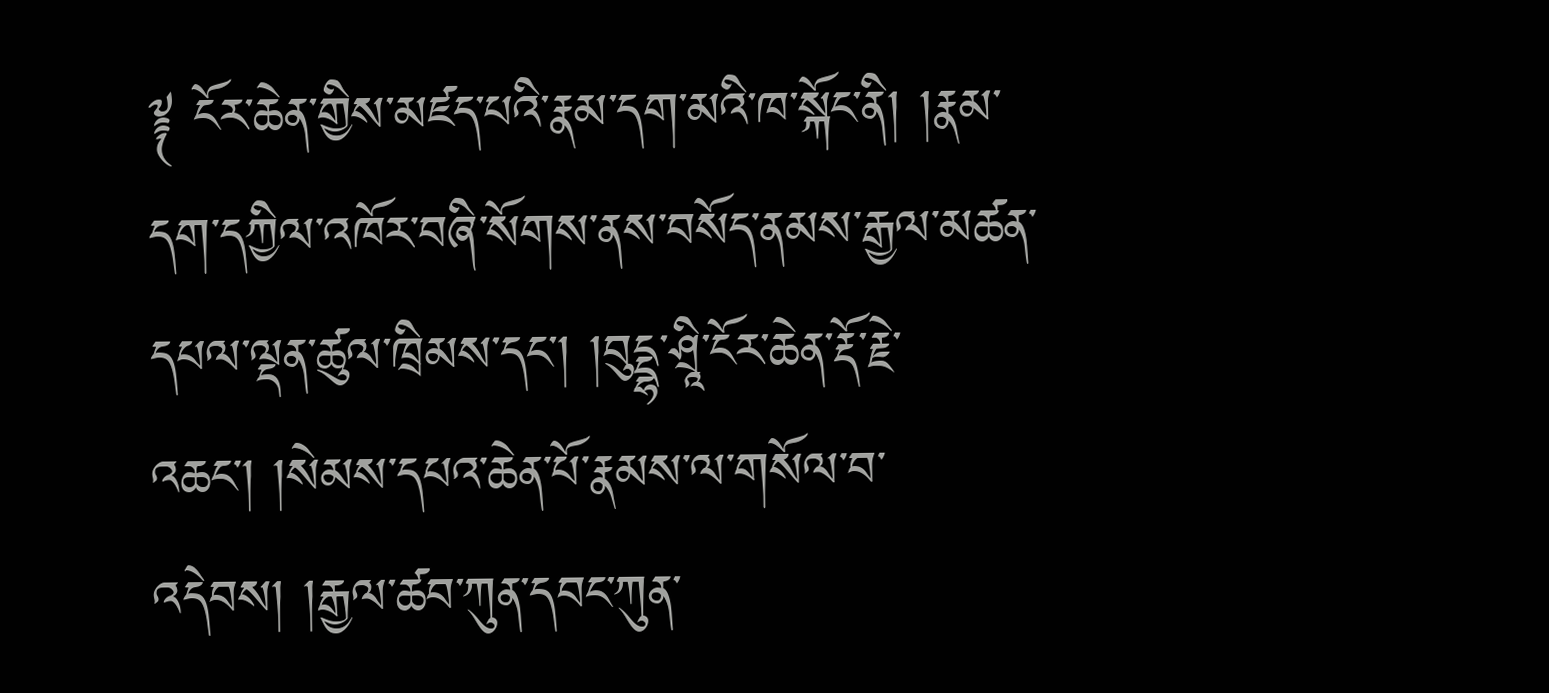༈ ངོར་ཆེན་གྱིས་མཛད་པའི་རྣམ་དག་མའི་ཁ་སྐོང་ནི། །རྣམ་དག་དཀྱིལ་འཁོར་བཞི་སོགས་ནས་བསོད་ནམས་རྒྱལ་མཚན་དཔལ་ལྡན་ཚུལ་ཁྲིམས་དང་། །བུདྡྷ་ཤྲཱི་ངོར་ཆེན་རྡོ་རྗེ་འཆང་། །སེམས་དཔའ་ཆེན་པོ་རྣམས་ལ་གསོལ་བ་འདེབས། །རྒྱལ་ཚབ་ཀུན་དབང་ཀུན་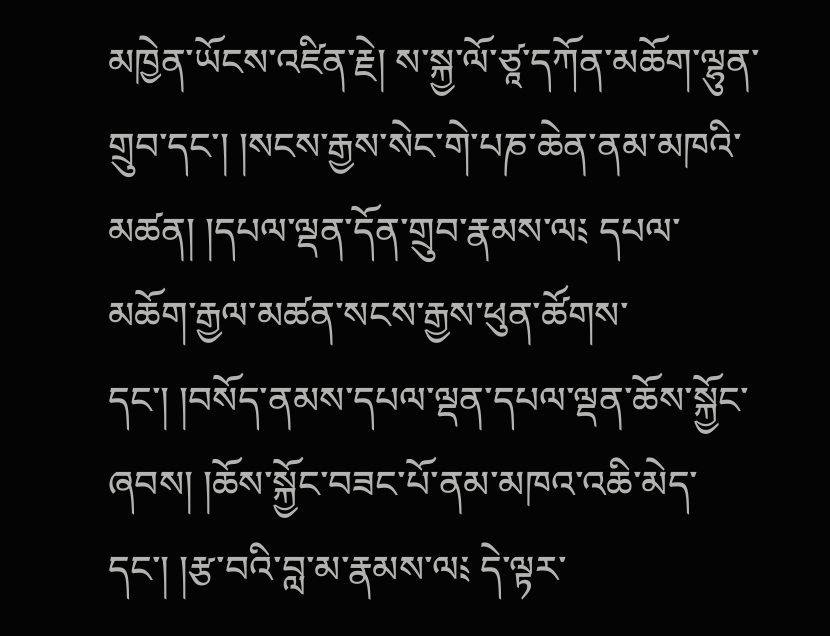མཁྱེན་ཡོངས་འཛིན་རྗེ། ས་སྐྱ་ལོ་ཙཱ་དཀོན་མཆོག་ལྷུན་གྲུབ་དང་། །སངས་རྒྱས་སེང་གེ་པཎ་ཆེན་ནམ་མཁའི་མཚན། །དཔལ་ལྡན་དོན་གྲུབ་རྣམས་ལ༴ དཔལ་མཆོག་རྒྱལ་མཚན་སངས་རྒྱས་ཕུན་ཚོགས་དང་། །བསོད་ནམས་དཔལ་ལྡན་དཔལ་ལྡན་ཆོས་སྐྱོང་ཞབས། །ཆོས་སྐྱོང་བཟང་པོ་ནམ་མཁའ་འཆི་མེད་དང་། །རྩ་བའི་བླ་མ་རྣམས་ལ༴ དེ་ལྟར་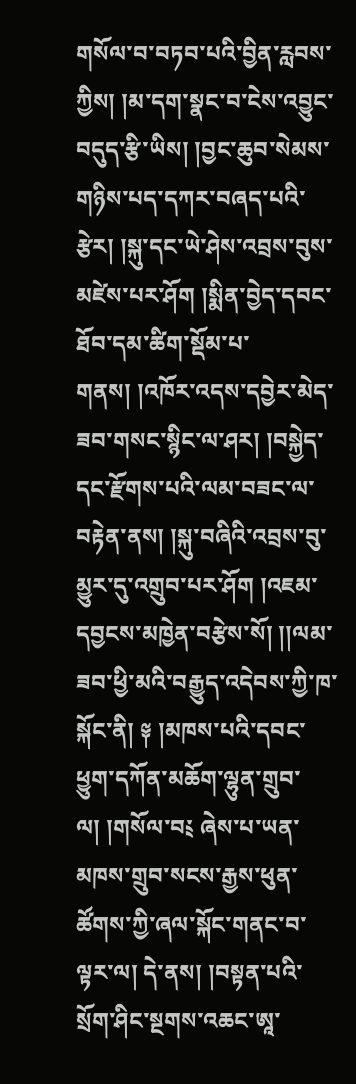གསོལ་བ་བཏབ་པའི་བྱིན་རླབས་ཀྱིས། །མ་དག་སྣང་བ་ངེས་འབྱུང་བདུད་རྩི་ཡིས། །བྱང་ཆུབ་སེམས་གཉིས་པད་དཀར་བཞད་པའི་རྩེར། །སྐུ་དང་ཡེ་ཤེས་འབྲས་བུས་མཛེས་པར་ཤོག །སྨིན་བྱེད་དབང་ཐོབ་དམ་ཚིག་སྡོམ་པ་གནས། །འཁོར་འདས་དབྱེར་མེད་ཟབ་གསང་སྙིང་ལ་ཤར། །བསྐྱེད་དང་རྫོགས་པའི་ལམ་བཟང་ལ་བརྟེན་ནས། །སྐུ་བཞིའི་འབྲས་བུ་མྱུར་དུ་འགྲུབ་པར་ཤོག །འཇམ་དབྱངས་མཁྱེན་བརྩེས་སོ། །།ལམ་ཟབ་ཕྱི་མའི་བརྒྱུད་འདེབས་ཀྱི་ཁ་སྐོང་ནི། ༈ །མཁས་པའི་དབང་ཕྱུག་དཀོན་མཆོག་ལྷུན་གྲུབ་ལ། །གསོལ་བ༴ ཞེས་པ་ཡན་མཁས་གྲུབ་སངས་རྒྱས་ཕུན་ཚོགས་ཀྱི་ཞལ་སྐོང་གནང་བ་ལྟར་ལ། དེ་ནས། །བསྟན་པའི་སྲོག་ཤིང་སྔགས་འཆང་ཨཱ་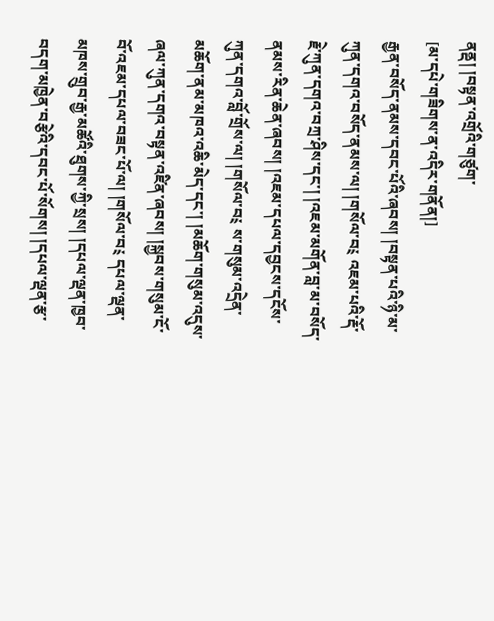ནནྡ། །བསྟན་འགྲོའི་གཙུག་
[མ་དཔེ་གཟིགས་ན་འདིར་གནོན།]
རྒྱན་བསོད་ནམས་དབང་པོའི་ཞབས། །བསྟན་པའི་ཉི་མ་ཀུན་དགའ་བསོད་ནམས་ལ། །གསོལ་བ༴ འཇམ་པའི་རྡོ་རྗེ་ཀུན་དགའ་བཀྲ་ཤིས་དང་། །འཇམ་མགོན་བླ་མ་བསོད་ནམས་རིན་ཆེན་ཞབས། །འཇམ་དཔལ་དབྱངས་དངོས་ཀུན་དགའ་བློ་གྲོས་ལ། །གསོལ་བ༴ ས་གསུམ་འདྲེན་མཆོག་ནམ་མཁའ་འཆི་མེད་དང་། །མཆོག་གསུམ་འདུས་ཞལ་ཀུན་དགའ་བསྟན་འཛིན་ཞབས། །སྐྱབས་གསུམ་ངོ་བོ་འཇམ་དཔལ་བཟང་པོ་ལ། །གསོལ་བ༴ དཔལ་ལྡན་མཁས་གྲུབ་རྒྱ་མཚོའི་ཐུགས་ཀྱི་སྲས། །དཔལ་ལྡན་ཁྱབ་བདག་མཁྱེན་བརྩེའི་དབང་པོ་སོགས། །དཔལ་ལྡན་རྩ་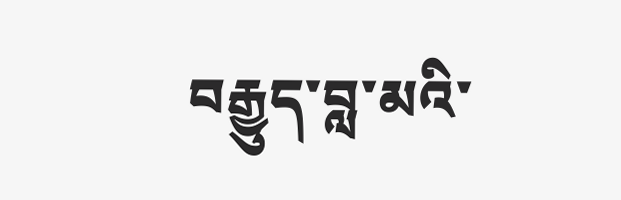བརྒྱུད་བླ་མའི་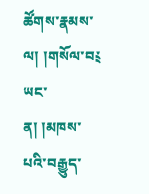ཚོགས་རྣམས་ལ། །གསོལ་བ༴ ཡང་ན། །མཁས་པའི་བརྒྱུད་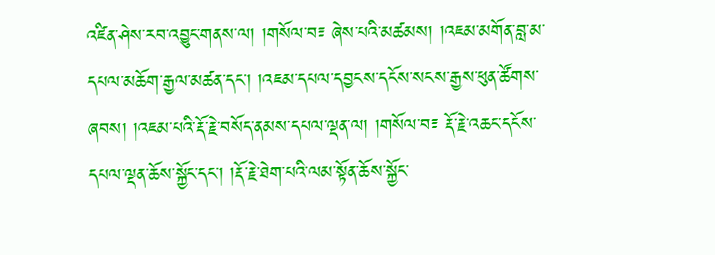འཛིན་ཤེས་རབ་འབྱུང་གནས་ལ། །གསོལ་བ༴ ཞེས་པའི་མཚམས། །འཇམ་མགོན་བླ་མ་དཔལ་མཆོག་རྒྱལ་མཚན་དང་། །འཇམ་དཔལ་དབྱངས་དངོས་སངས་རྒྱས་ཕུན་ཚོགས་ཞབས། །འཇམ་པའི་རྡོ་རྗེ་བསོད་ནམས་དཔལ་ལྡན་ལ། །གསོལ་བ༴ རྡོ་རྗེ་འཆང་དངོས་དཔལ་ལྡན་ཆོས་སྐྱོང་དང་། །རྡོ་རྗེ་ཐེག་པའི་ལམ་སྟོན་ཆོས་སྐྱོང་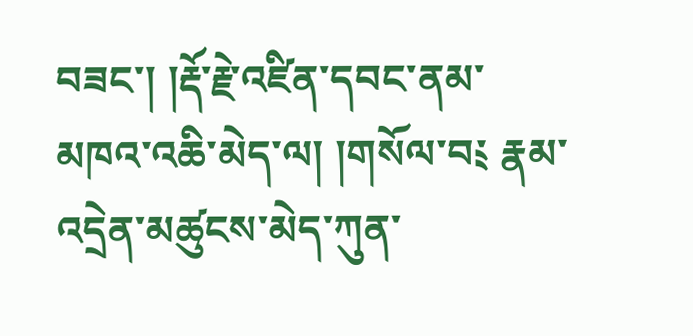བཟང་། །རྡོ་རྗེ་འཛིན་དབང་ནམ་མཁའ་འཆི་མེད་ལ། །གསོལ་བ༴ རྣམ་འདྲེན་མཚུངས་མེད་ཀུན་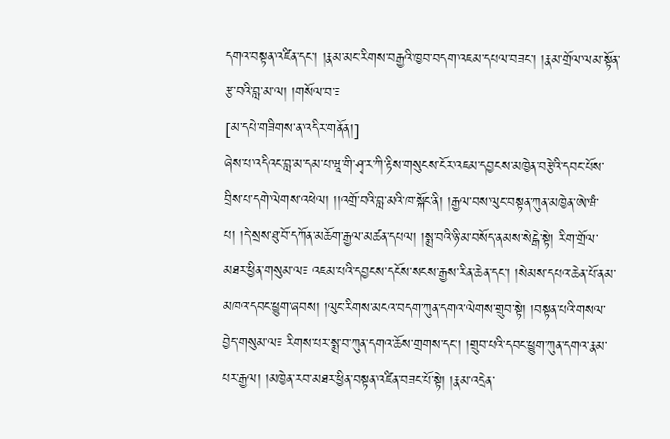དགའ་བསྟན་འཛིན་དང་། །རྣམ་མང་རིགས་བརྒྱའི་ཁྱབ་བདག་འཇམ་དཔལ་བཟང་། །རྣམ་གྲོལ་ལམ་སྟོན་རྩ་བའི་བླ་མ་ལ། །གསོལ་བ་༴
[མ་དཔེ་གཟིགས་ན་འདིར་གནོན།]
ཞེས་པ་འདིའང་བླ་མ་དམ་པ་ཝཱ་གི་ཤྭ་ར་ཀི་རྟིས་གསུངས་ངོར་འཇམ་དབྱངས་མཁྱེན་བརྩེའི་དབང་པོས་བྲིས་པ་དགེ་ལེགས་འཕེལ། །།འགྲོ་བའི་བླ་མའི་ཁ་སྐོང་ནི། །རྒྱལ་བས་ལུང་བསྟན་ཀུན་མཁྱེན་ཨེ་ཝཾ་པ། །དེ་སྲས་ཐུ་བོ་དཀོན་མཆོག་རྒྱལ་མཚན་དཔལ། །སྨྲ་བའི་ཉི་མ་བསོད་ནམས་སེངྒེ་སྟེ། རིག་གྲོལ་མཐར་ཕྱིན་གསུམ་ལ༴ འཇམ་པའི་དབྱངས་དངོས་སངས་རྒྱས་རིན་ཆེན་དང་། །སེམས་དཔའ་ཆེན་པོ་ནམ་མཁའ་དབང་ཕྱུག་ཞབས། །ལུང་རིགས་མངའ་བདག་ཀུན་དགའ་ལེགས་གྲུབ་སྟེ། །བསྟན་པའི་གསལ་བྱེད་གསུམ་ལ༴ རིགས་པར་སྨྲ་བ་ཀུན་དགའ་ཆོས་གྲགས་དང་། །གྲུབ་པའི་དབང་ཕྱུག་ཀུན་དགའ་རྣམ་པར་རྒྱལ། །མཁྱེན་རབ་མཐར་ཕྱིན་བསྟན་འཛིན་བཟང་པོ་སྟེ། །རྣམ་འདྲེན་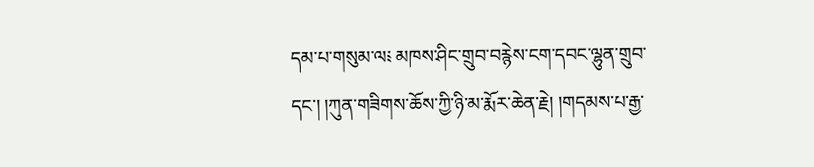དམ་པ་གསུམ་ལ༴ མཁས་ཤིང་གྲུབ་བརྙེས་ངག་དབང་ལྷུན་གྲུབ་དང་། །ཀུན་གཟིགས་ཆོས་ཀྱི་ཉི་མ་རྨོར་ཆེན་རྗེ། །གདམས་པ་རྒྱ་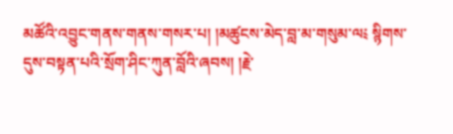མཚོའི་འབྱུང་གནས་གནས་གསར་པ། །མཚུངས་མེད་བླ་མ་གསུམ་ལ༴ སྙིགས་དུས་བསྟན་པའི་སྲོག་ཤིང་ཀུན་བློའི་ཞབས། །རྗེ་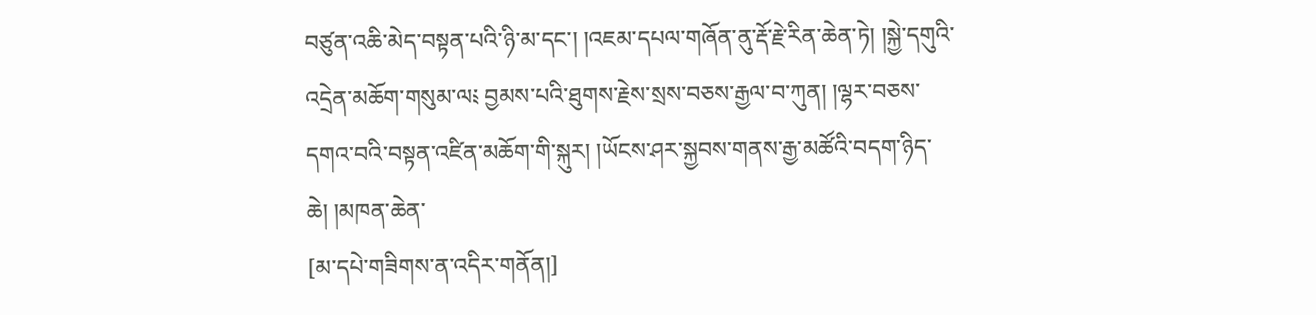བཙུན་འཆི་མེད་བསྟན་པའི་ཉི་མ་དང་། །འཇམ་དཔལ་གཞོན་ནུ་རྡོ་རྗེ་རིན་ཆེན་ཏེ། །སྐྱེ་དགུའི་འདྲེན་མཆོག་གསུམ་ལ༴ བྱམས་པའི་ཐུགས་རྗེས་སྲས་བཅས་རྒྱལ་བ་ཀུན། །ལྷར་བཅས་དགའ་བའི་བསྟན་འཛིན་མཆོག་གི་སྐུར། །ཡོངས་ཤར་སྐྱབས་གནས་རྒྱ་མཚོའི་བདག་ཉིད་ཆེ། །མཁན་ཆེན་
[མ་དཔེ་གཟིགས་ན་འདིར་གནོན།]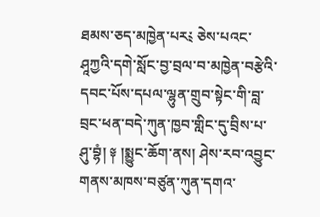ཐམས་ཅད་མཁྱེན་པར༴ ཅེས་པའང་ཤཱཀྱའི་དགེ་སློང་བྱ་བྲལ་བ་མཁྱེན་བརྩེའི་དབང་པོས་དཔལ་ལྷུན་གྲུབ་སྟེང་གི་བླ་བྲང་ཕན་བདེ་ཀུན་ཁྱབ་གླིང་དུ་བྲིས་པ་ཤུ་བྷཾ། ༈ །སྨྱུང་ཆོག་ནས། ཤེས་རབ་འབྱུང་གནས་མཁས་བཙུན་ཀུན་དགའ་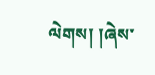ལེགས། །ཞེས་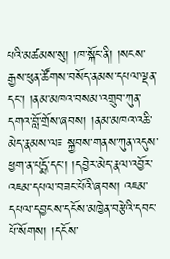པའི་མཚམས་སུ། །ཁ་སྐོང་ནི། །སངས་རྒྱས་ཕུན་ཚོགས་བསོད་ནམས་དཔལ་ལྡན་དང་། །ནམ་མཁའ་བསམ་འགྲུབ་ཀུན་དགའ་བློ་གྲོས་ཞབས། །ནམ་མཁའ་འཆི་མེད་རྣམས་ལ༴ སྐྱབས་གནས་ཀུན་འདུས་ཕྱག་ན་པདྨོ་དང་། །དབྱེར་མེད་རྣལ་འབྱོར་འཇམ་དཔལ་བཟང་པོའི་ཞབས། འཇམ་དཔལ་དབྱངས་དངོས་མཁྱེན་བརྩེའི་དབང་པོ་སོགས། །དངོས་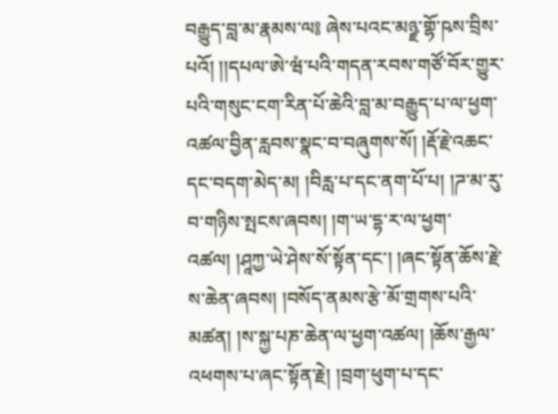བརྒྱུད་བླ་མ་རྣམས་ལ༔ ཞེས་པའང་མཉྫ་གྷོ་ཥས་བྲིས་པའོ། །།དཔལ་ཨེ་ཝཾ་པའི་གདན་རབས་གཙོ་བོར་གྱུར་པའི་གསུང་ངག་རིན་པོ་ཆེའི་བླ་མ་བརྒྱུད་པ་ལ་ཕྱག་འཚལ་བྱིན་རླབས་སྣང་བ་བཞུགས་སོ། །རྡོ་རྗེ་འཆང་དང་བདག་མེད་མ། །བིརླ་པ་དང་ནག་པོ་པ། །ཌ་མ་རུ་བ་གཉིས་སྤངས་ཞབས། །ག་ཡ་དྷ་ར་ལ་ཕྱག་འཚལ། །ཤཱཀྱ་ཡེ་ཤེས་སོ་སྟོན་དང་། །ཞང་སྟོན་ཆོས་རྗེ་ས་ཆེན་ཞབས། །བསོད་ནམས་རྩེ་མོ་གྲགས་པའི་མཚན། །ས་སྐྱ་པཎ་ཆེན་ལ་ཕྱག་འཚལ། །ཆོས་རྒྱལ་འཕགས་པ་ཞང་སྟོན་རྗེ། །བྲག་ཕུག་པ་དང་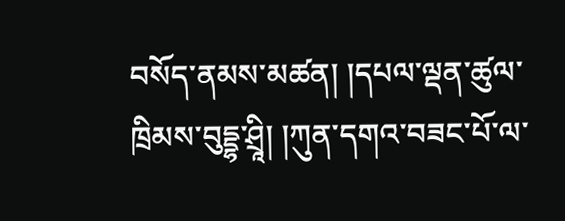བསོད་ནམས་མཚན། །དཔལ་ལྡན་ཚུལ་ཁྲིམས་བུདྡྷ་ཤྲཱི། །ཀུན་དགའ་བཟང་པོ་ལ་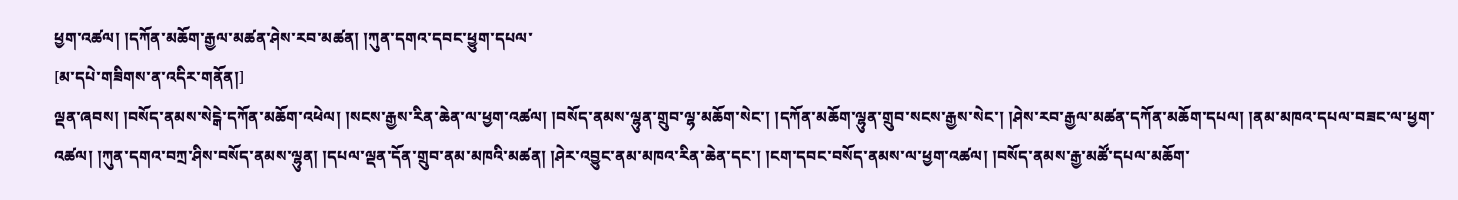ཕྱག་འཚལ། །དཀོན་མཆོག་རྒྱལ་མཚན་ཤེས་རབ་མཚན། །ཀུན་དགའ་དབང་ཕྱུག་དཔལ་
[མ་དཔེ་གཟིགས་ན་འདིར་གནོན།]
ལྡན་ཞབས། །བསོད་ནམས་སེངྒེ་དཀོན་མཆོག་འཕེལ། །སངས་རྒྱས་རིན་ཆེན་ལ་ཕྱག་འཚལ། །བསོད་ནམས་ལྷུན་གྲུབ་ལྷ་མཆོག་སེང་། །དཀོན་མཆོག་ལྷུན་གྲུབ་སངས་རྒྱས་སེང་། །ཤེས་རབ་རྒྱལ་མཚན་དཀོན་མཆོག་དཔལ། །ནམ་མཁའ་དཔལ་བཟང་ལ་ཕྱག་འཚལ། །ཀུན་དགའ་བཀྲ་ཤིས་བསོད་ནམས་ལྷུན། །དཔལ་ལྡན་དོན་གྲུབ་ནམ་མཁའི་མཚན། །ཤེར་འབྱུང་ནམ་མཁའ་རིན་ཆེན་དང་། །ངག་དབང་བསོད་ནམས་ལ་ཕྱག་འཚལ། །བསོད་ནམས་རྒྱ་མཚོ་དཔལ་མཆོག་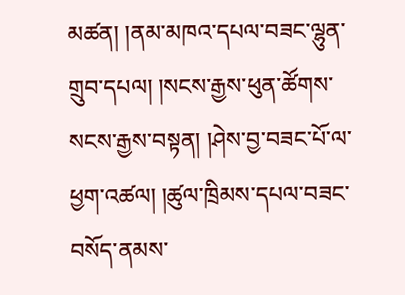མཚན། །ནམ་མཁའ་དཔལ་བཟང་ལྷུན་གྲུབ་དཔལ། །སངས་རྒྱས་ཕུན་ཚོགས་སངས་རྒྱས་བསྟན། །ཤེས་བྱ་བཟང་པོ་ལ་ཕྱག་འཚལ། །ཚུལ་ཁྲིམས་དཔལ་བཟང་བསོད་ནམས་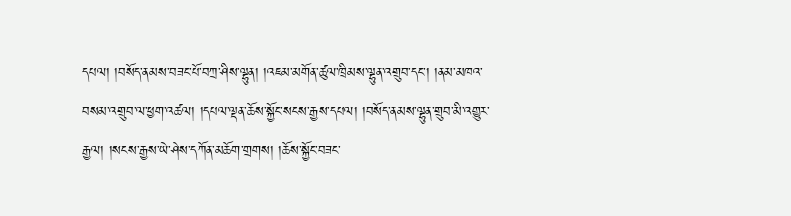དཔལ། །བསོད་ནམས་བཟང་པོ་བཀྲ་ཤིས་ལྷུན། །འཇམ་མགོན་ཚུལ་ཁྲིམས་ལྷུན་འགྲུབ་དང་། །ནམ་མཁའ་བསམ་འགྲུབ་ལ་ཕྱག་འཚལ། །དཔལ་ལྡན་ཆོས་སྐྱོང་སངས་རྒྱས་དཔལ། །བསོད་ནམས་ལྷུན་གྲུབ་མི་འགྱུར་རྒྱལ། །སངས་རྒྱས་ཡེ་ཤེས་དཀོན་མཆོག་གྲགས། །ཆོས་སྐྱོང་བཟང་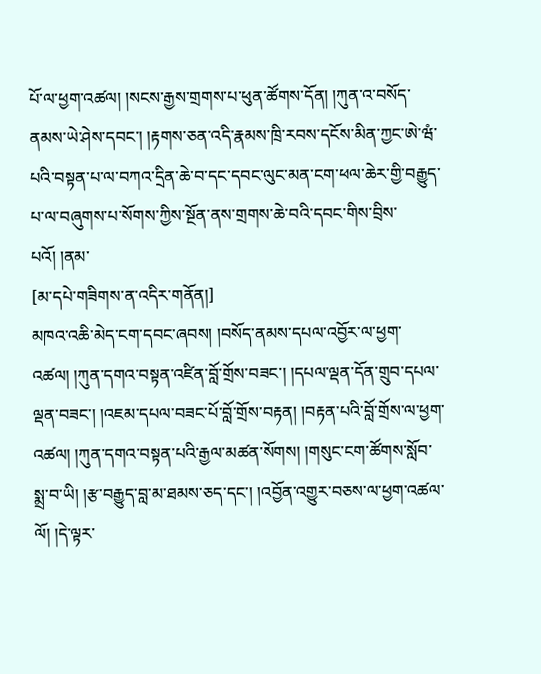པོ་ལ་ཕྱག་འཚལ། །སངས་རྒྱས་གྲགས་པ་ཕུན་ཚོགས་དོན། །ཀུན་འ་བསོད་ནམས་ཡེ་ཤེས་དབང་། །རྟགས་ཅན་འདི་རྣམས་ཁྲི་རབས་དངོས་མིན་ཀྱང་ཨེ་ཝཾ་པའི་བསྟན་པ་ལ་བཀའ་དྲིན་ཆེ་བ་དང་དབང་ལུང་མན་ངག་ཕལ་ཆེར་གྱི་བརྒྱུད་པ་ལ་བཞུགས་པ་སོགས་ཀྱིས་སྔོན་ནས་གྲགས་ཆེ་བའི་དབང་གིས་བྲིས་པའོ། །ནམ་
[མ་དཔེ་གཟིགས་ན་འདིར་གནོན།]
མཁའ་འཆི་མེད་ངག་དབང་ཞབས། །བསོད་ནམས་དཔལ་འབྱོར་ལ་ཕྱག་འཚལ། །ཀུན་དགའ་བསྟན་འཛིན་བློ་གྲོས་བཟང་། །དཔལ་ལྡན་དོན་གྲུབ་དཔལ་ལྡན་བཟང་། །འཇམ་དཔལ་བཟང་པོ་བློ་གྲོས་བརྟན། །བརྟན་པའི་བློ་གྲོས་ལ་ཕྱག་འཚལ། །ཀུན་དགའ་བསྟན་པའི་རྒྱལ་མཚན་སོགས། །གསུང་ངག་ཚོགས་སློབ་སྨྲ་བ་ཡི། །རྩ་བརྒྱུད་བླ་མ་ཐམས་ཅད་དང་། །འབྱོན་འགྱུར་བཅས་ལ་ཕྱག་འཚལ་ལོ། །དེ་ལྟར་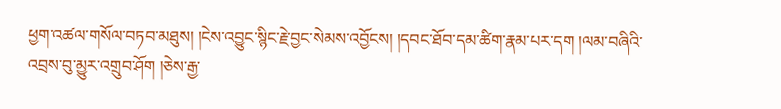ཕྱག་འཚལ་གསོལ་བཏབ་མཐུས། །ངེས་འབྱུང་སྙིང་རྗེ་བྱང་སེམས་འབྱོངས། །དབང་ཐོབ་དམ་ཚིག་རྣམ་པར་དག །ལམ་བཞིའི་འབྲས་བུ་མྱུར་འགྲུབ་ཤོག །ཅེས་རྒྱ་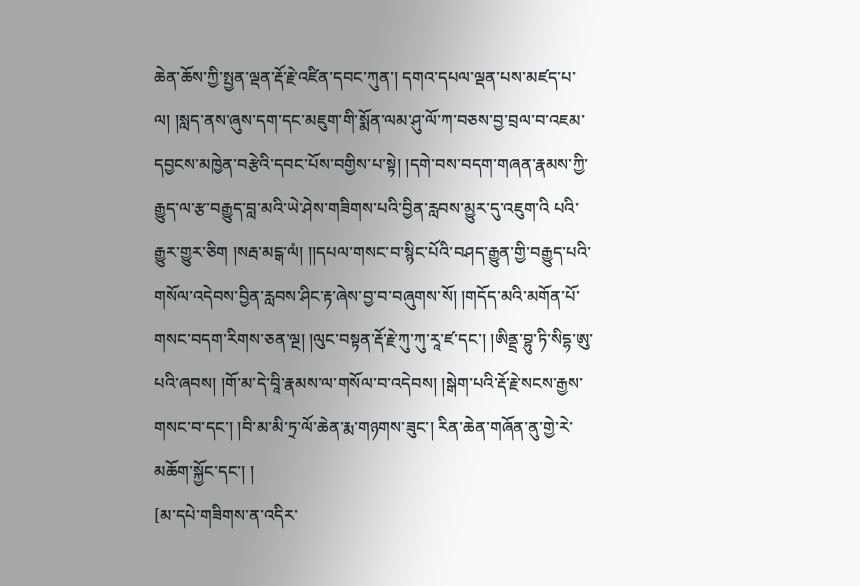ཆེན་ཆོས་ཀྱི་སྤྱན་ལྡན་རྡོ་རྗེ་འཛིན་དབང་ཀུན་། དགའ་དཔལ་ལྡན་པས་མཛད་པ་ལ། །སླད་ནས་ཞུས་དག་དང་མཇུག་གི་སྨོན་ལམ་ཤུ་ལོ་ཀ་བཅས་བྱ་བྲལ་བ་འཇམ་དབྱངས་མཁྱེན་བརྩེའི་དབང་པོས་བགྱིས་པ་སྟེ། །དགེ་བས་བདག་གཞན་རྣམས་ཀྱི་རྒྱུད་ལ་རྩ་བརྒྱུད་བླ་མའི་ཡེ་ཤེས་གཟིགས་པའི་བྱིན་རླབས་མྱུར་དུ་འཇུག་འི པའི་རྒྱུར་གྱུར་ཅིག །སརྦ་མངྒ་ལཾ། །།དཔལ་གསང་བ་སྙིང་པོའི་བཤད་རྒྱུན་གྱི་བརྒྱུད་པའི་གསོལ་འདེབས་བྱིན་རླབས་ཤིང་རྟ་ཞེས་བྱ་བ་བཞུགས་སོ། །གདོད་མའི་མགོན་པོ་གསང་བདག་རིགས་ཅན་ལྔ། །ལུང་བསྟན་རྡོ་རྗེ་ཀུ་ཀུ་རཱ་ཛ་དང་། །ཨིནྡྲ་བྷུ་ཏི་སིདྷ་ཨུ་པའི་ཞབས། །གོ་མ་དེ་བཱི་རྣམས་ལ་གསོལ་བ་འདེབས། །སྒེག་པའི་རྡོ་རྗེ་སངས་རྒྱས་གསང་བ་དང་། །བི་མ་མི་ཏྲ་ལོ་ཆེན་རྨ་གཉགས་ཟུང་། རིན་ཆེན་གཞོན་ནུ་གྱེ་རེ་མཆོག་སྐྱོང་དང་། །
[མ་དཔེ་གཟིགས་ན་འདིར་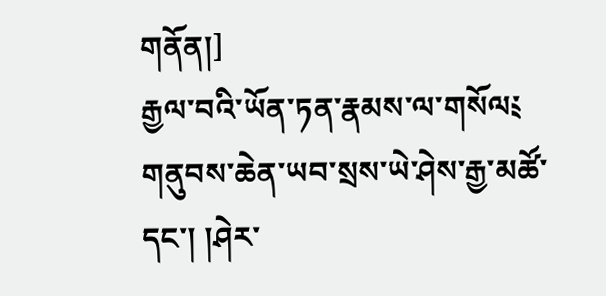གནོན།]
རྒྱལ་བའི་ཡོན་ཏན་རྣམས་ལ་གསོལ༴ གནུབས་ཆེན་ཡབ་སྲས་ཡེ་ཤེས་རྒྱ་མཚོ་དང་། །ཤེར་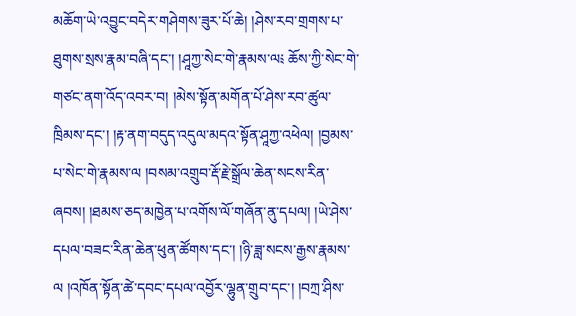མཆོག་ཡེ་འབྱུང་བདེར་གཤེགས་ཟུར་པོ་ཆེ། །ཤེས་རབ་གྲགས་པ་ཐུགས་སྲས་རྣམ་བཞི་དང་། །ཤཱཀྱ་སེང་གེ་རྣམས་ལ༴ ཆོས་ཀྱི་སེང་གེ་གཙང་ནག་འོད་འབར་བ། །མེས་སྟོན་མགོན་པོ་ཤེས་རབ་ཚུལ་ཁྲིམས་དང་། །རྟ་ནག་བདུད་འདུལ་མདའ་སྟོན་ཤཱཀྱ་འཕེལ། །བྱམས་པ་སེང་གེ་རྣམས་ལ །བསམ་འགྲུབ་རྡོ་རྗེ་སྒྲོལ་ཆེན་སངས་རིན་ཞབས། །ཐམས་ཅད་མཁྱེན་པ་འགོས་ལོ་གཞོན་ནུ་དཔལ། །ཡེ་ཤེས་དཔལ་བཟང་རིན་ཆེན་ཕུན་ཚོགས་དང་། །ཉི་ཟླ་སངས་རྒྱས་རྣམས་ལ །འཁོན་སྟོན་ཚེ་དབང་དཔལ་འབྱོར་ལྷུན་གྲུབ་དང་། །བཀྲ་ཤིས་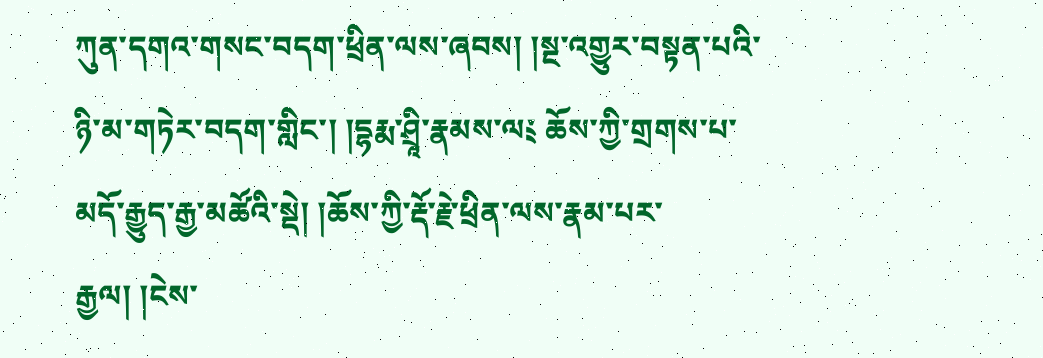ཀུན་དགའ་གསང་བདག་ཕྲིན་ལས་ཞབས། །སྔ་འགྱུར་བསྟན་པའི་ཉི་མ་གཏེར་བདག་གླིང་། །དྷརྨ་ཤྲཱི་རྣམས་ལ༴ ཆོས་ཀྱི་གྲགས་པ་མདོ་རྒྱུད་རྒྱ་མཚོའི་སྡེ། །ཆོས་ཀྱི་རྡོ་རྗེ་ཕྲིན་ལས་རྣམ་པར་རྒྱལ། །ངེས་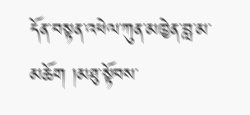དོན་བསྟན་འཕེལ་ཀུན་མཁྱེན་བླ་མ་མཆོག །མཐུ་སྟོབས་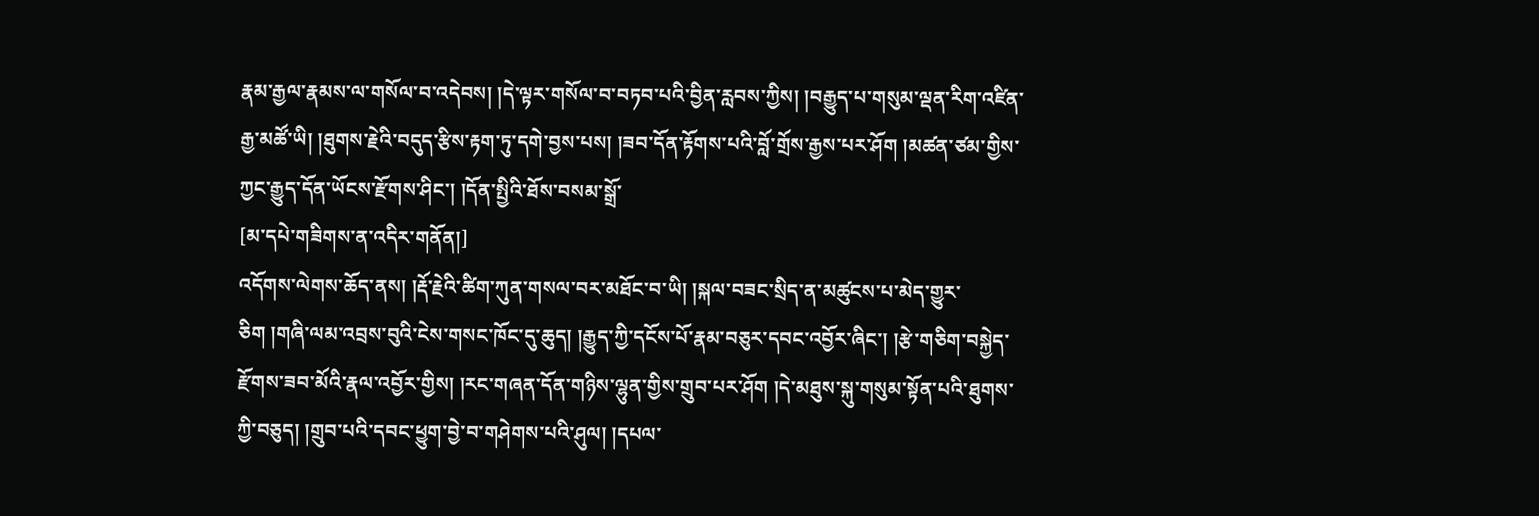རྣམ་རྒྱལ་རྣམས་ལ་གསོལ་བ་འདེབས། །དེ་ལྟར་གསོལ་བ་བཏབ་པའི་བྱིན་རླབས་ཀྱིས། །བརྒྱུད་པ་གསུམ་ལྡན་རིག་འཛིན་རྒྱ་མཚོ་ཡི། །ཐུགས་རྗེའི་བདུད་རྩིས་རྟག་ཏུ་དགེ་བྱས་པས། །ཟབ་དོན་རྟོགས་པའི་བློ་གྲོས་རྒྱས་པར་ཤོག །མཚན་ཙམ་གྱིས་ཀྱང་རྒྱུད་དོན་ཡོངས་རྫོགས་ཤིང་། །དོན་སྤྱིའི་ཐོས་བསམ་སྒྲོ་
[མ་དཔེ་གཟིགས་ན་འདིར་གནོན།]
འདོགས་ལེགས་ཆོད་ནས། །རྡོ་རྗེའི་ཚིག་ཀུན་གསལ་བར་མཐོང་བ་ཡི། །སྐལ་བཟང་སྲིད་ན་མཚུངས་པ་མེད་གྱུར་ཅིག །གཞི་ལམ་འབྲས་བུའི་ངེས་གསང་ཁོང་དུ་ཆུད། །རྒྱུད་ཀྱི་དངོས་པོ་རྣམ་བཅུར་དབང་འབྱོར་ཞིང་། །རྩེ་གཅིག་བསྐྱེད་རྫོགས་ཟབ་མོའི་རྣལ་འབྱོར་གྱིས། །རང་གཞན་དོན་གཉིས་ལྷུན་གྱིས་གྲུབ་པར་ཤོག །དེ་མཐུས་སྐུ་གསུམ་སྟོན་པའི་ཐུགས་ཀྱི་བཅུད། །གྲུབ་པའི་དབང་ཕྱུག་བྱེ་བ་གཤེགས་པའི་ཤུལ། །དཔལ་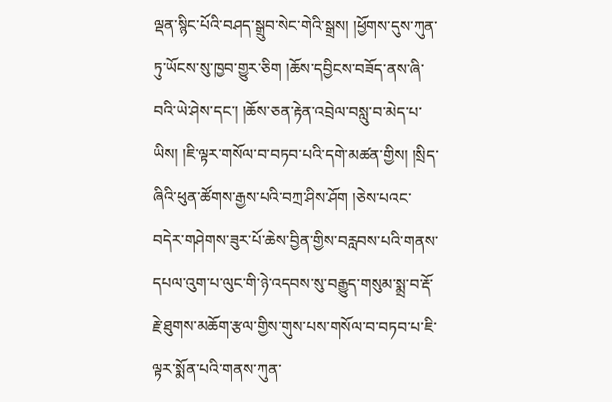ལྡན་སྙིང་པོའི་བཤད་སྒྲུབ་སེང་གེའི་སྒྲས། །ཕྱོགས་དུས་ཀུན་ཏུ་ཡོངས་སུ་ཁྱབ་གྱུར་ཅིག །ཆོས་དབྱིངས་བཟོད་ནས་ཞི་བའི་ཡེ་ཤེས་དང་། །ཆོས་ཅན་རྟེན་འབྲེལ་བསླུ་བ་མེད་པ་ཡིས། །ཇི་ལྟར་གསོལ་བ་བཏབ་པའི་དགེ་མཚན་གྱིས། །སྲིད་ཞིའི་ཕུན་ཚོགས་རྒྱས་པའི་བཀྲ་ཤིས་ཤོག །ཅེས་པའང་བདེར་གཤེགས་ཟུར་པོ་ཆེས་བྱིན་གྱིས་བརླབས་པའི་གནས་དཔལ་འུག་པ་ལུང་གི་ཉེ་འདབས་སུ་བརྒྱུད་གསུམ་སྨྲ་བ་རྡོ་རྗེ་ཐུགས་མཆོག་རྩལ་གྱིས་གུས་པས་གསོལ་བ་བཏབ་པ་ཇི་ལྟར་སྨོན་པའི་གནས་ཀུན་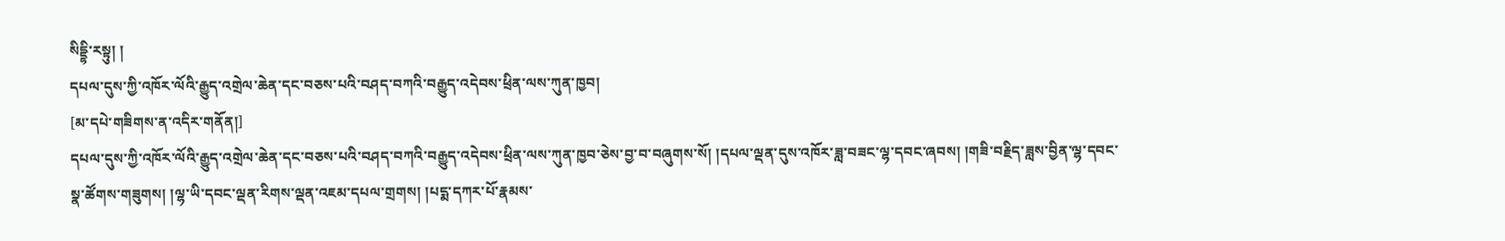སིདྡྷི་རསྟུ། །
དཔལ་དུས་ཀྱི་འཁོར་ལོའི་རྒྱུད་འགྲེལ་ཆེན་དང་བཅས་པའི་བཤད་བཀའི་བརྒྱུད་འདེབས་ཕྲིན་ལས་ཀུན་ཁྱབ།
[མ་དཔེ་གཟིགས་ན་འདིར་གནོན།]
དཔལ་དུས་ཀྱི་འཁོར་ལོའི་རྒྱུད་འགྲེལ་ཆེན་དང་བཅས་པའི་བཤད་བཀའི་བརྒྱུད་འདེབས་ཕྲིན་ལས་ཀུན་ཁྱབ་ཅེས་བྱ་བ་བཞུགས་སོ། །དཔལ་ལྡན་དུས་འཁོར་ཟླ་བཟང་ལྷ་དབང་ཞབས། །གཟི་བརྗིད་ཟླས་བྱིན་ལྷ་དབང་སྣ་ཚོགས་གཟུགས། །ལྷ་ཡི་དབང་ལྡན་རིགས་ལྡན་འཇམ་དཔལ་གྲགས། །པདྨ་དཀར་པོ་རྣམས་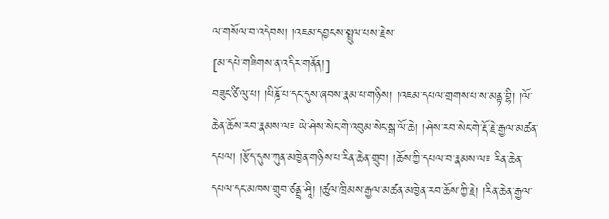ལ་གསོལ་བ་འདེབས། །འཇམ་དབྱངས་སྤྲུལ་པས་རྗེས་
[མ་དཔེ་གཟིགས་ན་འདིར་གནོན།]
བཟུང་ཙི་ལུ་པ། །པིཎྜོ་པ་དང་དུས་ཞབས་རྣམ་པ་གཉིས། །འཇམ་དཔལ་གྲགས་པ་ས་མནྟ་བྷི། །ལོ་ཆེན་ཆོས་རབ་རྣམས་ལ༴ ཡེ་ཤེས་སེང་གེ་འབུམ་སེང་སྒ་ལོ་ཆེ། །ཤེས་རབ་སེང་གེ་རྡོ་རྗེ་རྒྱལ་མཚན་དཔལ། །རྩོད་དུས་ཀུན་མཁྱེན་གཉིས་པ་རིན་ཆེན་གྲུབ། །ཆོས་ཀྱི་དཔལ་བ་རྣམས་ལ༴ རིན་ཆེན་དཔལ་དང་མཁས་གྲུབ་ཙནྡྲ་ཤཱི། །ཚུལ་ཁྲིམས་རྒྱལ་མཚན་མཁྱེན་རབ་ཆོས་ཀྱི་རྗེ། །རིན་ཆེན་རྒྱལ་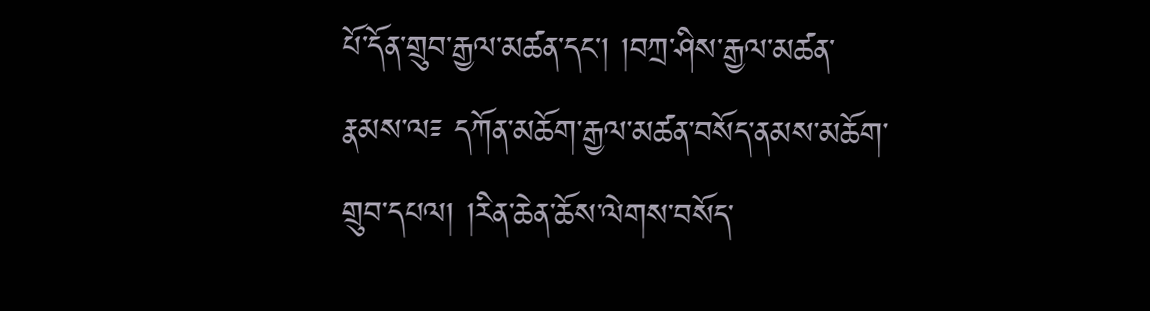པོ་དོན་གྲུབ་རྒྱལ་མཚན་དང་། །བཀྲ་ཤིས་རྒྱལ་མཚན་རྣམས་ལ༴ དཀོན་མཆོག་རྒྱལ་མཚན་བསོད་ནམས་མཆོག་གྲུབ་དཔལ། །རིན་ཆེན་ཆོས་ལེགས་བསོད་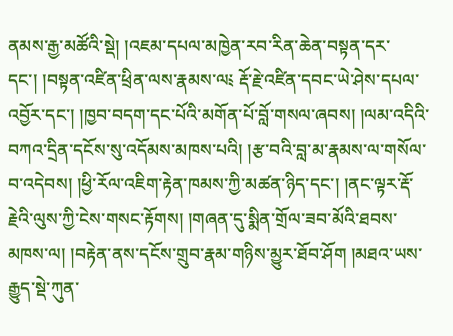ནམས་རྒྱ་མཚོའི་སྡེ། །འཇམ་དཔལ་མཁྱེན་རབ་རིན་ཆེན་བསྟན་དར་དང་། །བསྟན་འཛིན་ཕྲིན་ལས་རྣམས་ལ༴ རྡོ་རྗེ་འཛིན་དབང་ཡེ་ཤེས་དཔལ་འབྱོར་དང་། །ཁྱབ་བདག་དང་པོའི་མགོན་པོ་བློ་གསལ་ཞབས། །ལམ་འདིའི་བཀའ་དྲིན་དངོས་སུ་འདོམས་མཁས་པའི། །རྩ་བའི་བླ་མ་རྣམས་ལ་གསོལ་བ་འདེབས། །ཕྱི་རོལ་འཇིག་རྟེན་ཁམས་ཀྱི་མཚན་ཉིད་དང་། །ནང་ལྟར་རྡོ་རྗེའི་ལུས་ཀྱི་ངེས་གསང་རྟོགས། །གཞན་དུ་སྨིན་གྲོལ་ཟབ་མོའི་ཐབས་མཁས་ལ། །བརྟེན་ནས་དངོས་གྲུབ་རྣམ་གཉིས་མྱུར་ཐོབ་ཤོག །མཐའ་ཡས་རྒྱུད་སྡེ་ཀུན་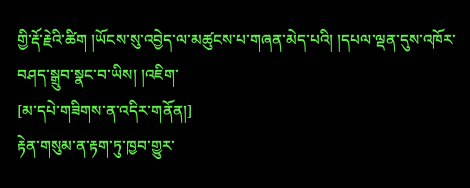གྱི་རྡོ་རྗེའི་ཚིག །ཡོངས་སུ་འབྱེད་ལ་མཚུངས་པ་གཞན་མེད་པའི། །དཔལ་ལྡན་དུས་འཁོར་བཤད་སྒྲུབ་སྣང་བ་ཡིས། །འཇིག་
[མ་དཔེ་གཟིགས་ན་འདིར་གནོན།]
རྟེན་གསུམ་ན་རྟག་ཏུ་ཁྱབ་གྱུར་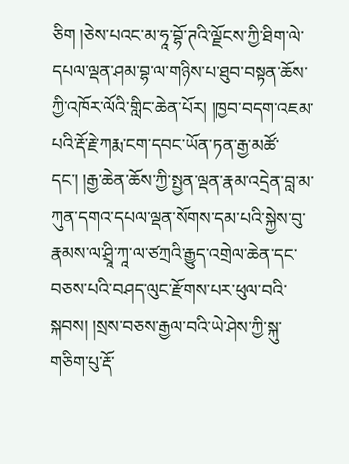ཅིག །ཅེས་པའང་མ་ཧཱ་བྷོ་ཊའི་ལྗོངས་ཀྱི་ཐིག་ལེ་དཔལ་ལྡན་ཤམ་བྷ་ལ་གཉིས་པ་ཐུབ་བསྟན་ཆོས་ཀྱི་འཁོར་ལོའི་གླིང་ཆེན་པོར། །ཁྱབ་བདག་འཇམ་པའི་རྡོ་རྗེ་ཀརྨ་ངག་དབང་ཡོན་ཏན་རྒྱ་མཚོ་དང་། །རྒྱ་ཆེན་ཆོས་ཀྱི་སྤྱན་ལྡན་རྣམ་འདྲེན་བླ་མ་ཀུན་དགའ་དཔལ་ལྡན་སོགས་དམ་པའི་སྐྱེས་བུ་རྣམས་ལ་ཤྲཱི་ཀཱ་ལ་ཙཀྲའི་རྒྱུད་འགྲེལ་ཆེན་དང་བཅས་པའི་བཤད་ལུང་རྫོགས་པར་ཕུལ་བའི་སྐབས། །སྲས་བཅས་རྒྱལ་བའི་ཡེ་ཤེས་ཀྱི་སྐུ་གཅིག་པུ་རྡོ་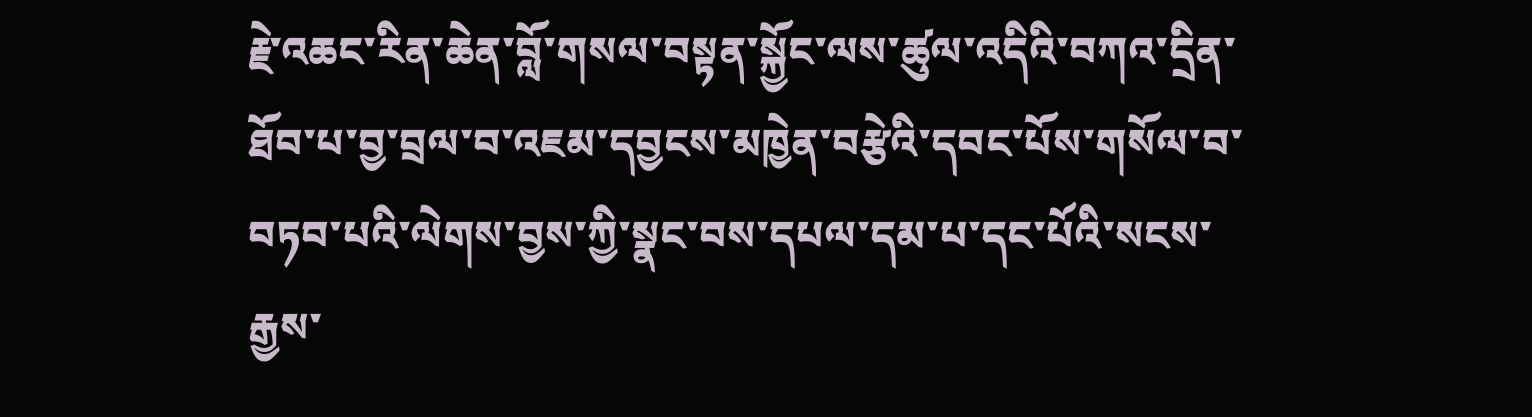རྗེ་འཆང་རིན་ཆེན་བློ་གསལ་བསྟན་སྐྱོང་ལས་ཚུལ་འདིའི་བཀའ་དྲིན་ཐོབ་པ་བྱ་བྲལ་བ་འཇམ་དབྱངས་མཁྱེན་བརྩེའི་དབང་པོས་གསོལ་བ་བཏབ་པའི་ལེགས་བྱས་ཀྱི་སྣང་བས་དཔལ་དམ་པ་དང་པོའི་སངས་རྒྱས་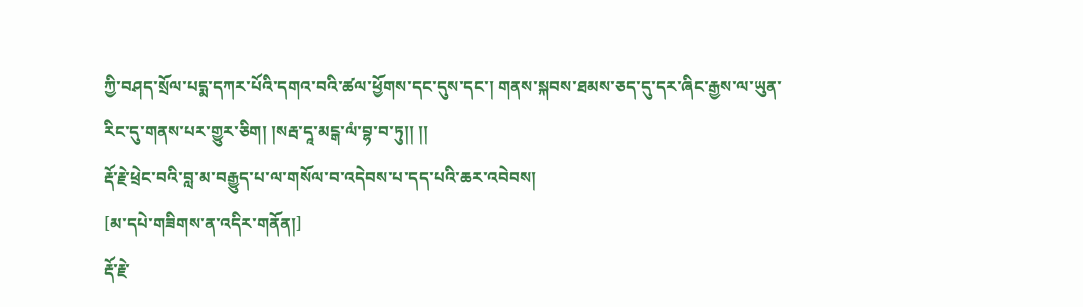ཀྱི་བཤད་སྲོལ་པདྨ་དཀར་པོའི་དགའ་བའི་ཚལ་ཕྱོགས་དང་དུས་དང་། གནས་སྐབས་ཐམས་ཅད་དུ་དར་ཞིང་རྒྱས་ལ་ཡུན་རིང་དུ་གནས་པར་གྱུར་ཅིག། །སརྦ་དཱ་མངྒ་ལཾ་བྷ་བ་ཏུ།། །།
རྡོ་རྗེ་ཕྲེང་བའི་བླ་མ་བརྒྱུད་པ་ལ་གསོལ་བ་འདེབས་པ་དད་པའི་ཆར་འབེབས།
[མ་དཔེ་གཟིགས་ན་འདིར་གནོན།]
རྡོ་རྗེ་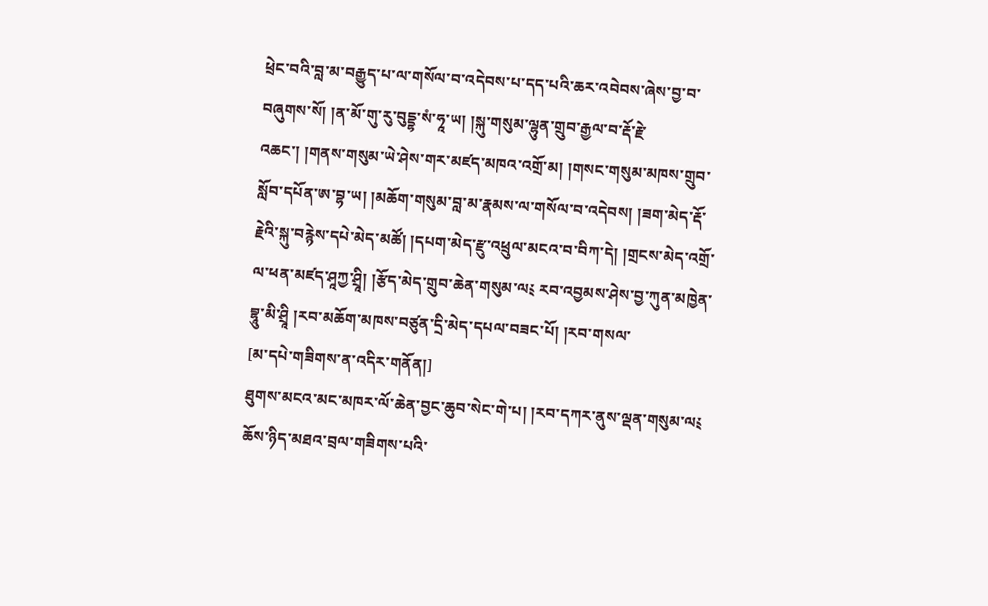ཕྲེང་བའི་བླ་མ་བརྒྱུད་པ་ལ་གསོལ་བ་འདེབས་པ་དད་པའི་ཆར་འབེབས་ཞེས་བྱ་བ་བཞུགས་སོ། །ན་མོ་གུ་རུ་བུདྡྷ་སཾ་ཧཱ་ཡ། །སྐུ་གསུམ་ལྷུན་གྲུབ་རྒྱལ་བ་རྡོ་རྗེ་འཆང་། །གནས་གསུམ་ཡེ་ཤེས་གར་མཛད་མཁའ་འགྲོ་མ། །གསང་གསུམ་མཁས་གྲུབ་སློབ་དཔོན་ཨ་བྷ་ཡ། །མཆོག་གསུམ་བླ་མ་རྣམས་ལ་གསོལ་བ་འདེབས། །ཟག་མེད་རྡོ་རྗེའི་སྐུ་བརྙེས་དཔེ་མེད་མཚོ། །དཔག་མེད་རྫུ་འཕྲུལ་མངའ་བ་བིཀ་དེ། །གྲངས་མེད་འགྲོ་ལ་ཕན་མཛད་ཤཱཀྱ་ཤྲཱི། །རྩོད་མེད་གྲུབ་ཆེན་གསུམ་ལ༴ རབ་འབྱམས་ཤེས་བྱ་ཀུན་མཁྱེན་བྷཱུ་མི་ཤྲཱི །རབ་མཆོག་མཁས་བཙུན་དྲི་མེད་དཔལ་བཟང་པོ། །རབ་གསལ་
[མ་དཔེ་གཟིགས་ན་འདིར་གནོན།]
ཐུགས་མངའ་མང་མཁར་ལོ་ཆེན་བྱང་ཆུབ་སེང་གེ་པ། །རབ་དཀར་ནུས་ལྡན་གསུམ་ལ༴ ཆོས་ཉིད་མཐའ་བྲལ་གཟིགས་པའི་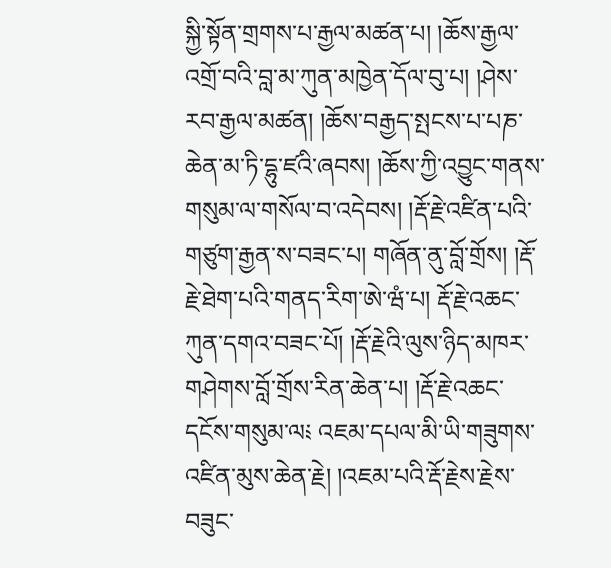སྐྱི་སྟོན་གྲགས་པ་རྒྱལ་མཚན་པ། །ཆོས་རྒྱལ་འགྲོ་བའི་བླ་མ་ཀུན་མཁྱེན་དོལ་བུ་པ། །ཤེས་རབ་རྒྱལ་མཚན། །ཆོས་བརྒྱད་སྤངས་པ་པཎ་ཆེན་མ་ཏི་དྷུ་ཛའི་ཞབས། །ཆོས་ཀྱི་འབྱུང་གནས་གསུམ་ལ་གསོལ་བ་འདེབས། །རྡོ་རྗེ་འཛིན་པའི་གཙུག་རྒྱན་ས་བཟང་པ། གཞོན་ནུ་བློ་གྲོས། །རྡོ་རྗེ་ཐེག་པའི་གནད་རིག་ཨེ་ཝཾ་པ། རྡོ་རྗེ་འཆང་ཀུན་དགའ་བཟང་པོ། །རྡོ་རྗེའི་ལུས་ཉིད་མཁར་གཤེགས་བློ་གྲོས་རིན་ཆེན་པ། །རྡོ་རྗེ་འཆང་དངོས་གསུམ་ལ༴ འཇམ་དཔལ་མི་ཡི་གཟུགས་འཛིན་མུས་ཆེན་རྗེ། །འཇམ་པའི་རྡོ་རྗེས་རྗེས་བཟུང་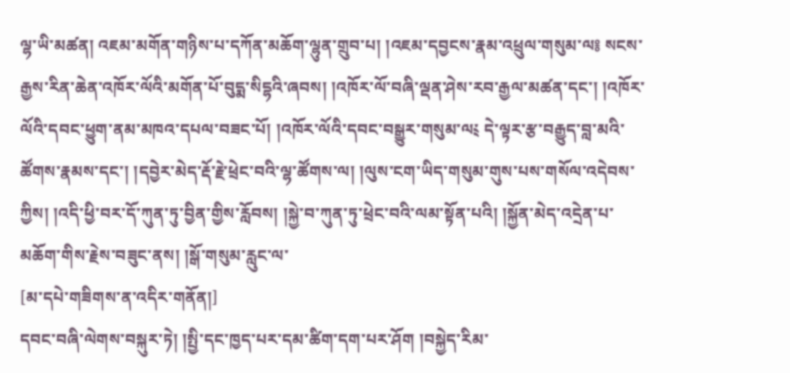ལྷ་ཡི་མཚན། འཇམ་མགོན་གཉིས་པ་དཀོན་མཆོག་ལྷུན་གྲུབ་པ། །འཇམ་དབྱངས་རྣམ་འཕྲུལ་གསུམ་ལ༔ སངས་རྒྱས་རིན་ཆེན་འཁོར་ལོའི་མགོན་པོ་བུདྨ་སིདྷའི་ཞབས། །འཁོར་ལོ་བཞི་ལྡན་ཤེས་རབ་རྒྱལ་མཚན་དང་། །འཁོར་ལོའི་དབང་ཕྱུག་ནམ་མཁའ་དཔལ་བཟང་པོ། །འཁོར་ལོའི་དབང་བསྒྱུར་གསུམ་ལ༴ དེ་ལྟར་རྩ་བརྒྱུད་བླ་མའི་ཚོགས་རྣམས་དང་། །དབྱེར་མེད་རྡོ་རྗེ་ཕྲེང་བའི་ལྷ་ཚོགས་ལ། །ལུས་ངག་ཡིད་གསུམ་གུས་པས་གསོལ་འདེབས་ཀྱིས། །འདི་ཕྱི་བར་དོ་ཀུན་ཏུ་བྱིན་གྱིས་རློབས། །སྐྱེ་བ་ཀུན་ཏུ་ཕྲེང་བའི་ལམ་སྟོན་པའི། །སྐྱོན་མེད་འདྲེན་པ་མཆོག་གིས་རྗེས་བཟུང་ནས། །སྒོ་གསུམ་རླུང་ལ་
[མ་དཔེ་གཟིགས་ན་འདིར་གནོན།]
དབང་བཞི་ལེགས་བསྐུར་ཏེ། །སྤྱི་དང་ཁྱད་པར་དམ་ཚིག་དག་པར་ཤོག །བསྐྱེད་རིམ་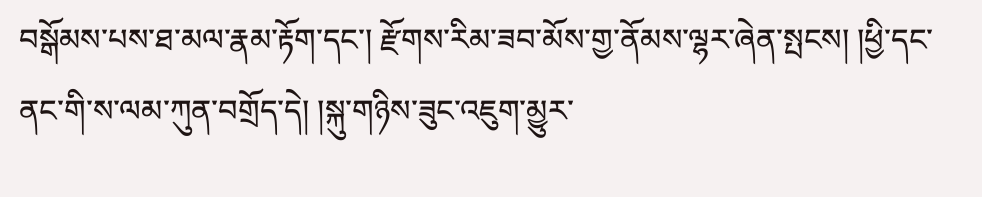བསྒོམས་པས་ཐ་མལ་རྣམ་རྟོག་དང་། རྫོགས་རིམ་ཟབ་མོས་གྱ་ནོམས་ལྷར་ཞེན་སྤངས། །ཕྱི་དང་ནང་གི་ས་ལམ་ཀུན་བགྲོད་དེ། །སྐུ་གཉིས་ཟུང་འཇུག་མྱུར་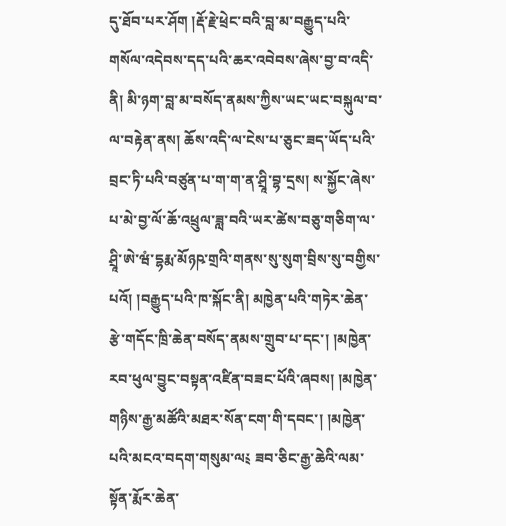དུ་ཐོབ་པར་ཤོག །རྡོ་རྗེ་ཕྲེང་བའི་བླ་མ་བརྒྱུད་པའི་གསོལ་འདེབས་དད་པའི་ཆར་འབེབས་ཞེས་བྱ་བ་འདི་ནི། མི་ཉག་བླ་མ་བསོད་ནམས་ཀྱིས་ཡང་ཡང་བསྐུལ་བ་ལ་བརྟེན་ནས། ཆོས་འདི་ལ་ངེས་པ་ཅུང་ཟད་ཡོད་པའི་བྲང་ཏི་པའི་བཙུན་པ་ག་ག་ན་ཤྲཱི་བྷ་དྲས། ས་སྐྱོང་ཞེས་པ་མེ་བྱ་ལོ་ཆོ་འཕྲུལ་ཟླ་བའི་ཡར་ཚེས་བཅུ་གཅིག་ལ་ཤྲཱི་ཨེ་ཝཾ་དྷརྨ་མོཉཥ་གྲའི་གནས་སུ་སུག་བྲིས་སུ་བགྱིས་པའོ། །བརྒྱུད་པའི་ཁ་སྐོང་ནི། མཁྱེན་པའི་གཏེར་ཆེན་རྩེ་གདོང་ཁྲི་ཆེན་བསོད་ནམས་གྲུབ་པ་དང་། །མཁྱེན་རབ་ཕུལ་བྱུང་བསྟན་འཛིན་བཟང་པོའི་ཞབས། །མཁྱེན་གཉིས་རྒྱ་མཚོའི་མཐར་སོན་ངག་གི་དབང་། །མཁྱེན་པའི་མངའ་བདག་གསུམ་ལ༴ ཟབ་ཅིང་རྒྱ་ཆེའི་ལམ་སྟོན་རྨོར་ཆེན་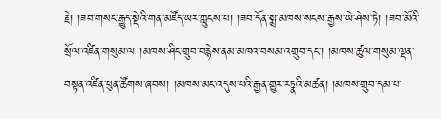རྗེ། །ཟབ་གསང་རྒྱུད་སྡེའི་གན་མཛོད་ཡར་ཀླུངས་པ། །ཟབ་དོན་སྨྲ་མཁས་སངས་རྒྱས་ཡེ་ཤེས་ཏེ། །ཟབ་མོའི་སྲོལ་འཛིན་གསུམ་ལ །མཁས་ཤིང་གྲུབ་བརྙེས་ནམ་མཁའ་བསམ་འགྲུབ་དང་། །མཁས་ཚུལ་གསུམ་ལྡན་བསྟན་འཛིན་ཕུན་ཚོགས་ཞབས། །མཁས་མང་འདུས་པའི་རྒྱན་གྱུར་རཏྣའི་མཚན། །མཁས་གྲུབ་དམ་པ་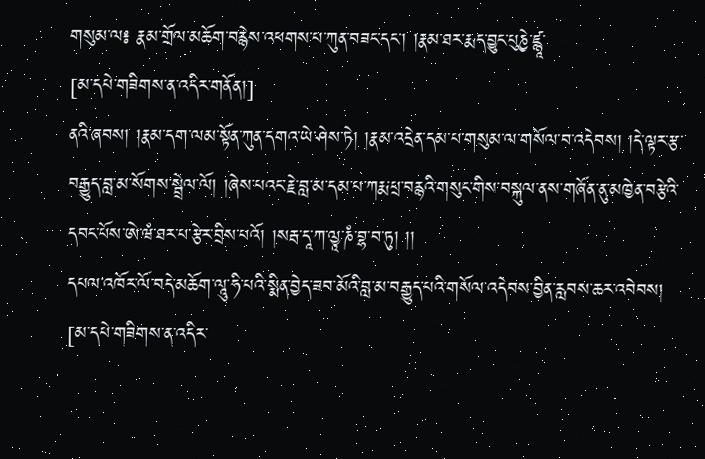གསུམ་ལ༔ རྣམ་གྲོལ་མཆོག་བརྙེས་འཕགས་པ་ཀུན་བཟང་དང་། །རྣམ་ཐར་རྨད་བྱུང་པུཎྱེ་ཛྙཱ་
[མ་དཔེ་གཟིགས་ན་འདིར་གནོན།]
ནའི་ཞབས། །རྣམ་དག་ལམ་སྟོན་ཀུན་དགའ་ཡེ་ཤེས་ཏེ། །རྣམ་འདྲེན་དམ་པ་གསུམ་ལ་གསོལ་བ་འདེབས། །དེ་ལྟར་རྩ་བརྒྱུད་བླ་མ་སོགས་སྦྲེལ་ལོ། །ཞེས་པའང་རྗེ་བླ་མ་དམ་པ་ཀརྨ་པྲ་བརྙའི་གསུང་གིས་བསྐུལ་ནས་གཞོན་ནུ་མཁྱེན་བརྩེའི་དབང་པོས་ཨེ་ཝཾ་ཐར་པ་རྩེར་བྲིས་པའོ། །སརྦ་དཱ་ཀ་ལྱཱ་ཎཾ་བྷ་བ་ཏུ། །།
དཔལ་འཁོར་ལོ་བདེ་མཆོག་ལཱུ་ཧི་པའི་སྨིན་བྱེད་ཟབ་མོའི་བླ་མ་བརྒྱུད་པའི་གསོལ་འདེབས་བྱིན་རླབས་ཆར་འབེབས།
[མ་དཔེ་གཟིགས་ན་འདིར་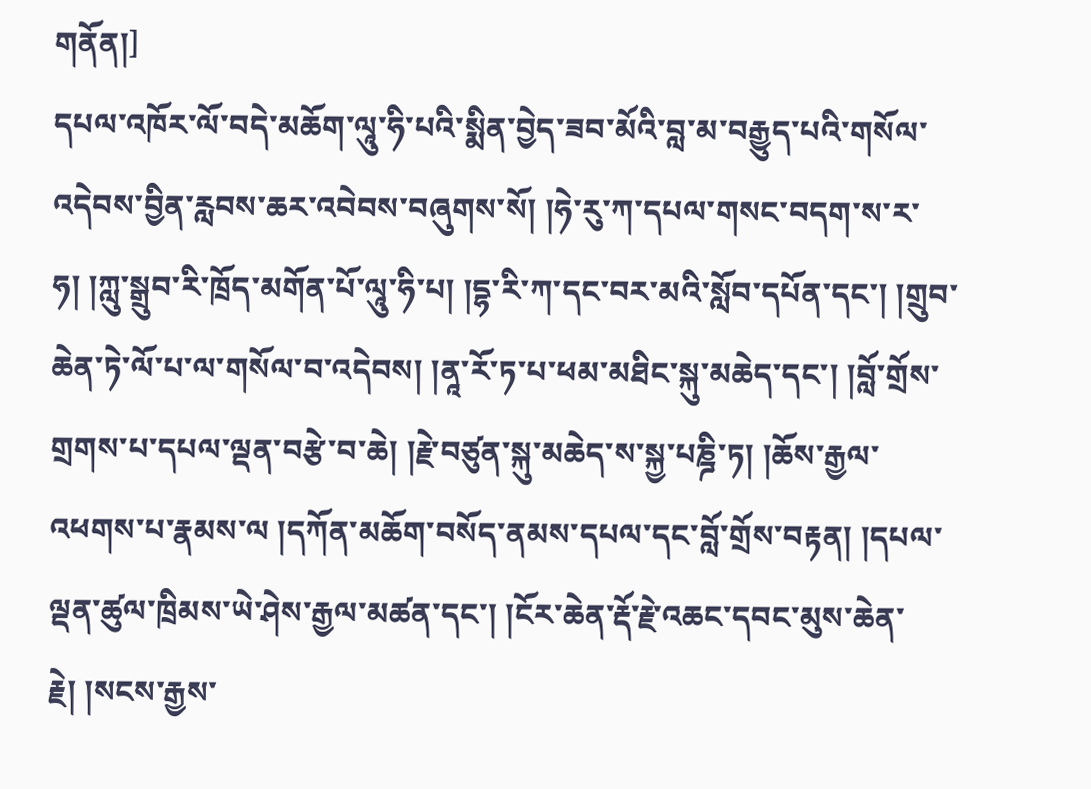གནོན།]
དཔལ་འཁོར་ལོ་བདེ་མཆོག་ལཱུ་ཧི་པའི་སྨིན་བྱེད་ཟབ་མོའི་བླ་མ་བརྒྱུད་པའི་གསོལ་འདེབས་བྱིན་རླབས་ཆར་འབེབས་བཞུགས་སོ། །ཧེ་རུ་ཀ་དཔལ་གསང་བདག་ས་ར་ཧ། །ཀླུ་སྒྲུབ་རི་ཁྲོད་མགོན་པོ་ལཱུ་ཧི་པ། །དྷ་རི་ཀ་དང་བར་མའི་སློབ་དཔོན་དང་། །གྲུབ་ཆེན་ཏེ་ལོ་པ་ལ་གསོལ་བ་འདེབས། །ནཱ་རོ་ཏ་པ་ཕམ་མཐིང་སྐུ་མཆེད་དང་། །བློ་གྲོས་གྲགས་པ་དཔལ་ལྡན་བརྩེ་བ་ཆེ། །རྗེ་བཙུན་སྐུ་མཆེད་ས་སྐྱ་པཎྜི་ཏ། །ཆོས་རྒྱལ་འཕགས་པ་རྣམས་ལ །དཀོན་མཆོག་བསོད་ནམས་དཔལ་དང་བློ་གྲོས་བརྟན། །དཔལ་ལྡན་ཚུལ་ཁྲིམས་ཡེ་ཤེས་རྒྱལ་མཚན་དང་། །ངོར་ཆེན་རྡོ་རྗེ་འཆང་དབང་མུས་ཆེན་རྗེ། །སངས་རྒྱས་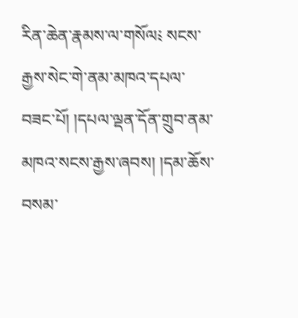རིན་ཆེན་རྣམས་ལ་གསོལ༴ སངས་རྒྱས་སེང་གེ་ནམ་མཁའ་དཔལ་བཟང་པོ། །དཔལ་ལྡན་དོན་གྲུབ་ནམ་མཁའ་སངས་རྒྱས་ཞབས། །དམ་ཆོས་བསམ་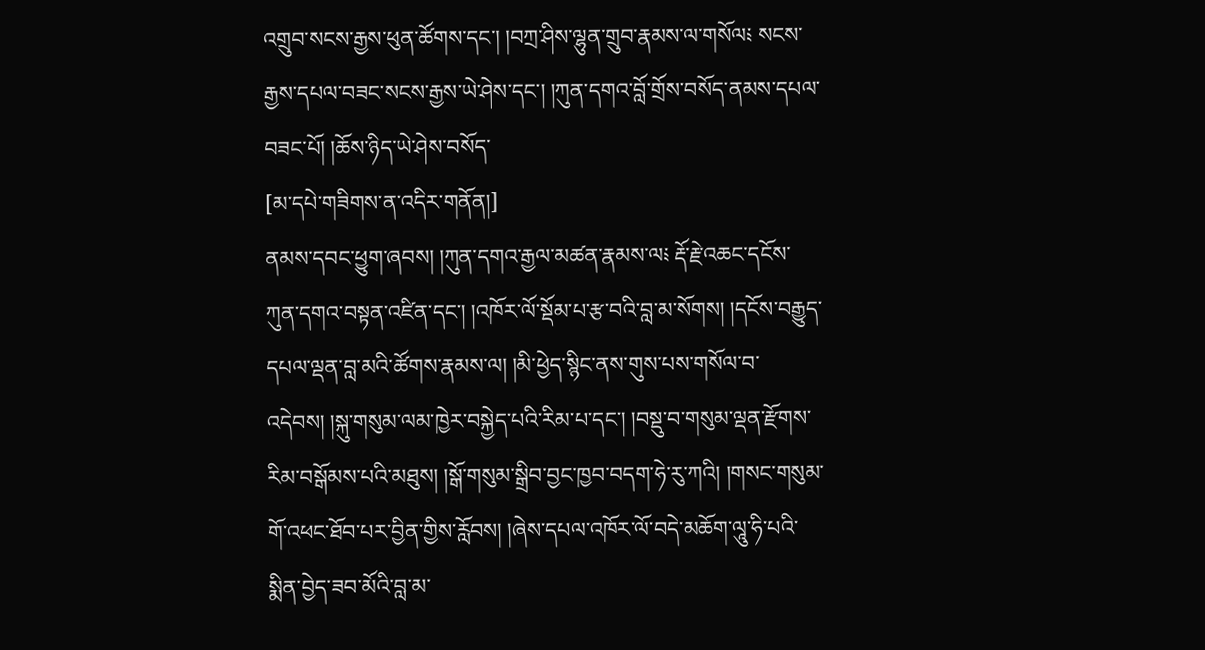འགྲུབ་སངས་རྒྱས་ཕུན་ཚོགས་དང་། །བཀྲ་ཤིས་ལྷུན་གྲུབ་རྣམས་ལ་གསོལ༴ སངས་རྒྱས་དཔལ་བཟང་སངས་རྒྱས་ཡེ་ཤེས་དང་། །ཀུན་དགའ་བློ་གྲོས་བསོད་ནམས་དཔལ་བཟང་པོ། །ཆོས་ཉིད་ཡེ་ཤེས་བསོད་
[མ་དཔེ་གཟིགས་ན་འདིར་གནོན།]
ནམས་དབང་ཕྱུག་ཞབས། །ཀུན་དགའ་རྒྱལ་མཚན་རྣམས་ལ༴ རྡོ་རྗེ་འཆང་དངོས་ཀུན་དགའ་བསྟན་འཛིན་དང་། །འཁོར་ལོ་སྡོམ་པ་རྩ་བའི་བླ་མ་སོགས། །དངོས་བརྒྱུད་དཔལ་ལྡན་བླ་མའི་ཚོགས་རྣམས་ལ། །མི་ཕྱེད་སྙིང་ནས་གུས་པས་གསོལ་བ་འདེབས། །སྐུ་གསུམ་ལམ་ཁྱེར་བསྐྱེད་པའི་རིམ་པ་དང་། །བསྡུ་བ་གསུམ་ལྡན་རྫོགས་རིམ་བསྒོམས་པའི་མཐུས། །སྒོ་གསུམ་སྒྲིབ་བྱང་ཁྱབ་བདག་ཧེ་རུ་ཀའི། །གསང་གསུམ་གོ་འཕང་ཐོབ་པར་བྱིན་གྱིས་རློབས། །ཞེས་དཔལ་འཁོར་ལོ་བདེ་མཆོག་ལཱུ་ཧི་པའི་སྨིན་བྱེད་ཟབ་མོའི་བླ་མ་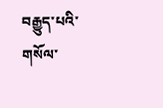བརྒྱུད་པའི་གསོལ་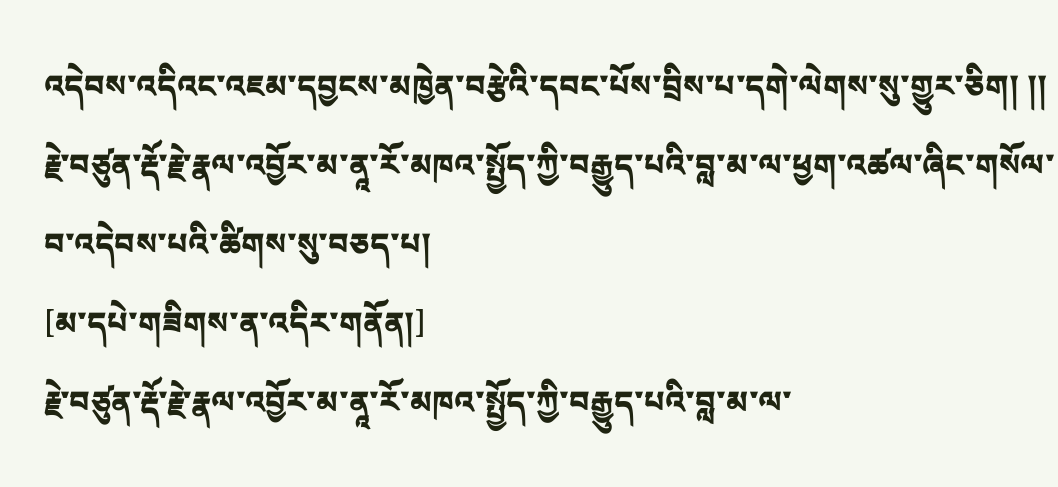འདེབས་འདིའང་འཇམ་དབྱངས་མཁྱེན་བརྩེའི་དབང་པོས་བྲིས་པ་དགེ་ལེགས་སུ་གྱུར་ཅིག། །།
རྗེ་བཙུན་རྡོ་རྗེ་རྣལ་འབྱོར་མ་ནཱ་རོ་མཁའ་སྤྱོད་ཀྱི་བརྒྱུད་པའི་བླ་མ་ལ་ཕྱག་འཚལ་ཞིང་གསོལ་བ་འདེབས་པའི་ཚིགས་སུ་བཅད་པ།
[མ་དཔེ་གཟིགས་ན་འདིར་གནོན།]
རྗེ་བཙུན་རྡོ་རྗེ་རྣལ་འབྱོར་མ་ནཱ་རོ་མཁའ་སྤྱོད་ཀྱི་བརྒྱུད་པའི་བླ་མ་ལ་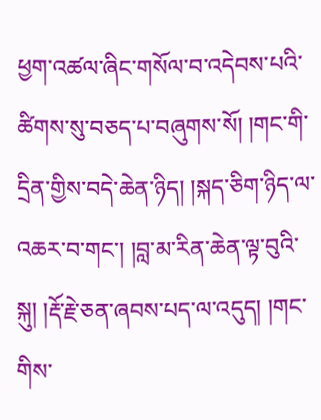ཕྱག་འཚལ་ཞིང་གསོལ་བ་འདེབས་པའི་ཚིགས་སུ་བཅད་པ་བཞུགས་སོ། །གང་གི་དྲིན་གྱིས་བདེ་ཆེན་ཉིད། །སྐད་ཅིག་ཉིད་ལ་འཆར་བ་གང་། །བླ་མ་རིན་ཆེན་ལྟ་བུའི་སྐུ། །རྡོ་རྗེ་ཅན་ཞབས་པད་ལ་འདུད། །གང་གིས་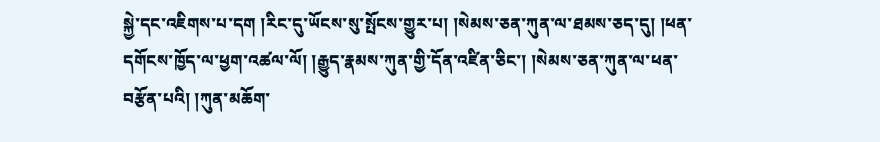སྐྱེ་དང་འཇིགས་པ་དག །རིང་དུ་ཡོངས་སུ་སྤོངས་གྱུར་པ། །སེམས་ཅན་ཀུན་ལ་ཐམས་ཅད་དུ། །ཕན་དགོངས་ཁྱོད་ལ་ཕྱག་འཚལ་ལོ། །རྒྱུད་རྣམས་ཀུན་གྱི་དོན་འཛིན་ཅིང་། །སེམས་ཅན་ཀུན་ལ་ཕན་བརྩོན་པའི། །ཀུན་མཆོག་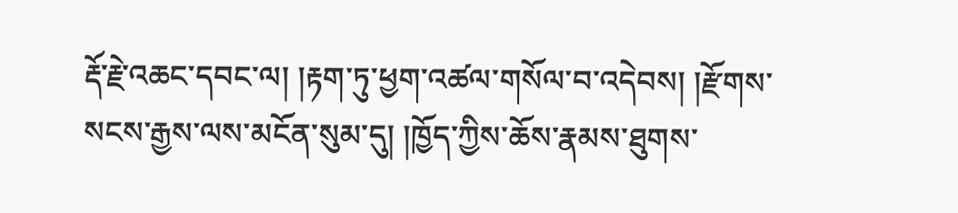རྡོ་རྗེ་འཆང་དབང་ལ། །རྟག་ཏུ་ཕྱག་འཚལ་གསོལ་བ་འདེབས། །རྫོགས་སངས་རྒྱས་ལས་མངོན་སུམ་དུ། །ཁྱོད་ཀྱིས་ཆོས་རྣམས་ཐུགས་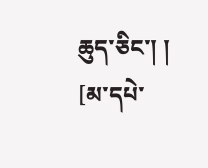ཆུད་ཅིང་། །
[མ་དཔེ་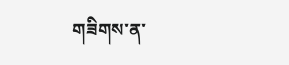གཟིགས་ན་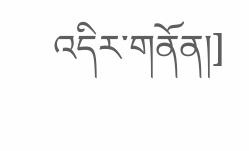འདིར་གནོན།]